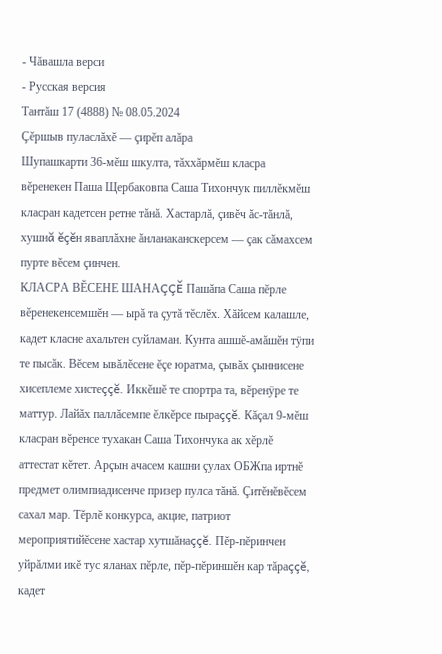- Чăвашла верси
- Русская версия
Тантăш 17 (4888) № 08.05.2024
Çĕршыв пуласлăхĕ — çирĕп алăра
Шупашкарти 36-мĕш шкулта, тăххăрмĕш класра вĕренекен Паша Щербаковпа Саша Тихончук пиллĕкмĕш класран кадетсен ретне тăнă. Хастарлă, çивĕч ăс-тăнлă, хушнă ĕçĕн яваплăхне ăнланаканскерсем — çак сăмахсем пурте вĕсем çинчен.
КЛАСРА ВĔСЕНЕ ШАНАÇÇĔ Пашăпа Саша пĕрле вĕренекенсемшĕн — ырă та çутă тĕслĕх. Хăйсем калашле, кадет класне ахальтен суйламан. Кунта ашшĕ-амăшĕн тÿпи те пысăк. Вĕсем ывăлĕсене ĕçе юратма, çывăх çыннисене хисеплеме хистеççĕ. Иккĕшĕ те спортра та, вĕренÿре те маттур. Лайăх паллăсемпе ĕлкĕрсе пыраççĕ. Кăçал 9-мĕш класран вĕренсе тухакан Саша Тихончука ак хĕрлĕ аттестат кĕтет. Арçын ачасем кашни çулах ОБЖпа иртнĕ предмет олимпиадисенче призер пулса тăнă. Çитĕнĕвĕсем сахал мар. Тĕрлĕ конкурса, акцие, патриот мероприятийĕсене хастар хутшăнаççĕ. Пĕр-пĕринчен уйрăлми икĕ тус яланах пĕрле, пĕр-пĕриншĕн кар тăраççĕ, кадет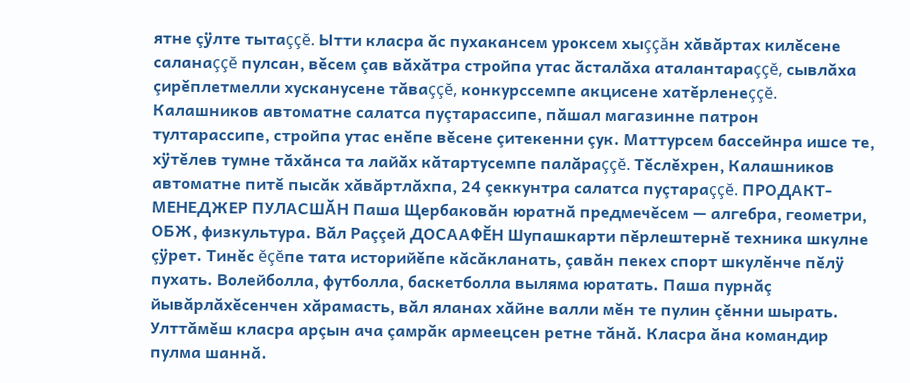ятне çÿлте тытаççĕ. Ытти класра ăс пухакансем уроксем хыççăн хăвăртах килĕсене саланаççĕ пулсан, вĕсем çав вăхăтра стройпа утас ăсталăха аталантараççĕ, сывлăха çирĕплетмелли хусканусене тăваççĕ, конкурссемпе акцисене хатĕрленеççĕ. Калашников автоматне салатса пуçтарассипе, пăшал магазинне патрон тултарассипе, стройпа утас енĕпе вĕсене çитекенни çук. Маттурсем бассейнра ишсе те, хÿтĕлев тумне тăхăнса та лайăх кăтартусемпе палăраççĕ. Тĕслĕхрен, Калашников автоматне питĕ пысăк хăвăртлăхпа, 24 çеккунтра салатса пуçтараççĕ. ПРОДАКТ-МЕНЕДЖЕР ПУЛАСШĂН Паша Щербаковăн юратнă предмечĕсем — алгебра, геометри, ОБЖ, физкультура. Вăл Раççей ДОСААФĔН Шупашкарти пĕрлештернĕ техника шкулне çÿрет. Тинĕс ĕçĕпе тата историйĕпе кăсăкланать, çавăн пекех спорт шкулĕнче пĕлÿ пухать. Волейболла, футболла, баскетболла выляма юратать. Паша пурнăç йывăрлăхĕсенчен хăрамасть, вăл яланах хăйне валли мĕн те пулин çĕнни шырать. Улттăмĕш класра арçын ача çамрăк армеецсен ретне тăнă. Класра ăна командир пулма шаннă.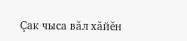Çак чыса вăл хăйĕн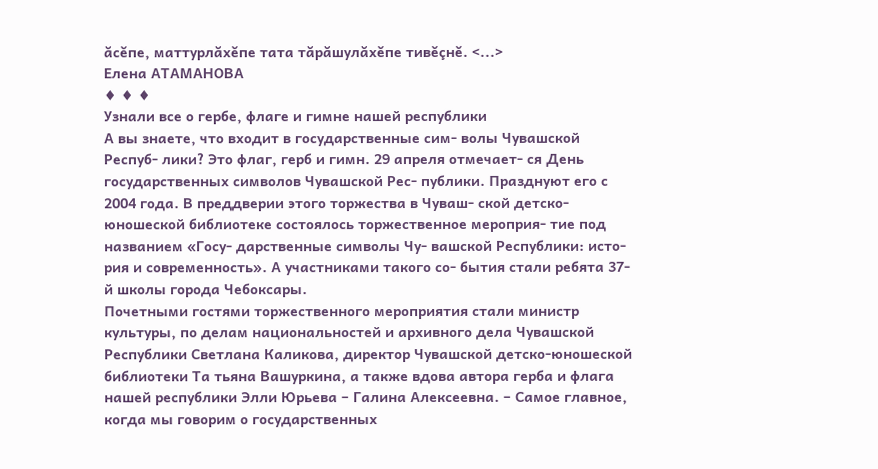ăсĕпе, маттурлăхĕпе тата тăрăшулăхĕпе тивĕçнĕ. <...>
Елена АТАМАНОВА
♦ ♦ ♦
Узнали все о гербе, флаге и гимне нашей республики
А вы знаете, что входит в государственные сим- волы Чувашской Респуб- лики? Это флаг, герб и гимн. 29 апреля отмечает- ся День государственных символов Чувашской Рес- публики. Празднуют его с 2004 года. В преддверии этого торжества в Чуваш- ской детско-юношеской библиотеке состоялось торжественное мероприя- тие под названием «Госу- дарственные символы Чу- вашской Республики: исто- рия и современность». А участниками такого со- бытия стали ребята 37-й школы города Чебоксары.
Почетными гостями торжественного мероприятия стали министр культуры, по делам национальностей и архивного дела Чувашской Республики Светлана Каликова, директор Чувашской детско-юношеской библиотеки Та тьяна Вашуркина, а также вдова автора герба и флага нашей республики Элли Юрьева – Галина Алексеевна. – Самое главное, когда мы говорим о государственных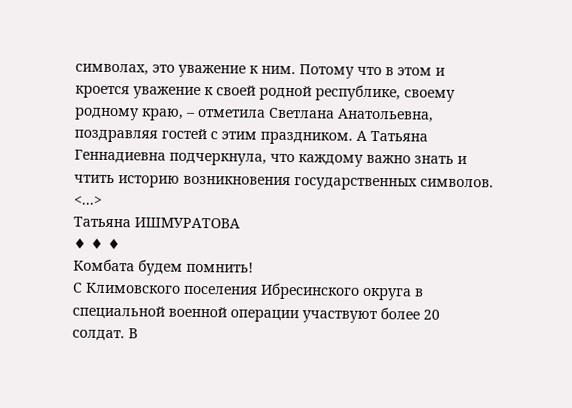символах, это уважение к ним. Потому что в этом и кроется уважение к своей родной республике, своему родному краю, – отметила Светлана Анатольевна, поздравляя гостей с этим праздником. А Татьяна Геннадиевна подчеркнула, что каждому важно знать и чтить историю возникновения государственных символов. <...>
Татьяна ИШМУРАТОВА
♦ ♦ ♦
Комбата будем помнить!
С Климовского поселения Ибресинского округа в специальной военной операции участвуют более 20 солдат. В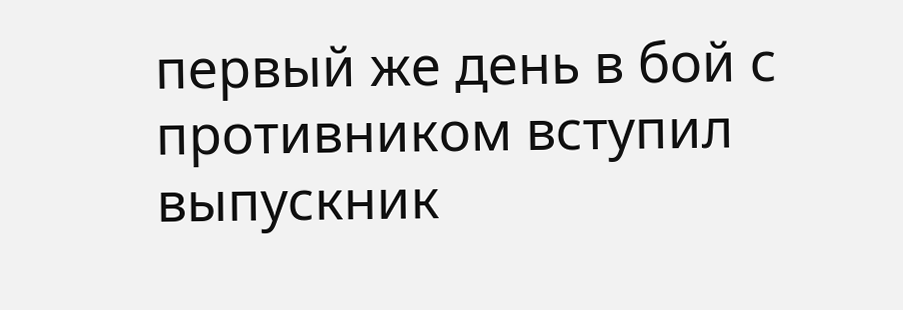первый же день в бой с противником вступил выпускник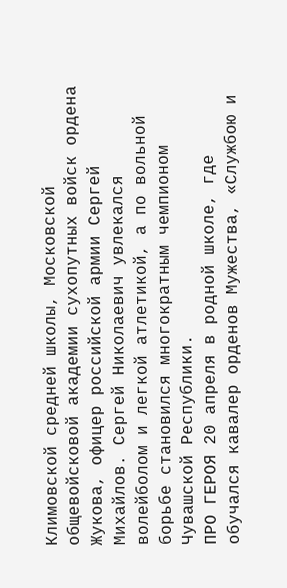Климовской средней школы, Московской общевойсковой академии сухопутных войск ордена Жукова, офицер российской армии Сергей Михайлов. Сергей Николаевич увлекался волейболом и легкой атлетикой, а по вольной борьбе становился многократным чемпионом Чувашской Республики.
ПРО ГЕРОЯ 20 апреля в родной школе, где обучался кавалер орденов Мужества, «Службою и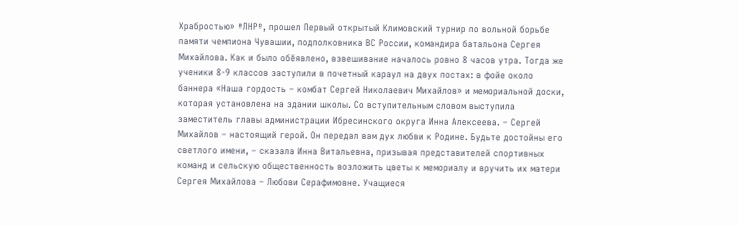Храбростью» ªЛНРº, прошел Первый открытый Климовский турнир по вольной борьбе памяти чемпиона Чувашии, подполковника ВС России, командира батальона Сергея Михайлова. Как и было обĕявлено, взвешивание началось ровно 8 часов утра. Тогда же ученики 8-9 классов заступили в почетный караул на двух постах: в фойе около баннера «Наша гордость – комбат Сергей Николаевич Михайлов» и мемориальной доски, которая установлена на здании школы. Со вступительным словом выступила заместитель главы администрации Ибресинского округа Инна Алексеева. – Сергей Михайлов – настоящий герой. Он передал вам дух любви к Родине. Будьте достойны его светлого имени, – сказала Инна Витальевна, призывая представителей спортивных команд и сельскую общественность возложить цветы к мемориалу и вручить их матери Сергея Михайлова – Любови Серафимовне. Учащиеся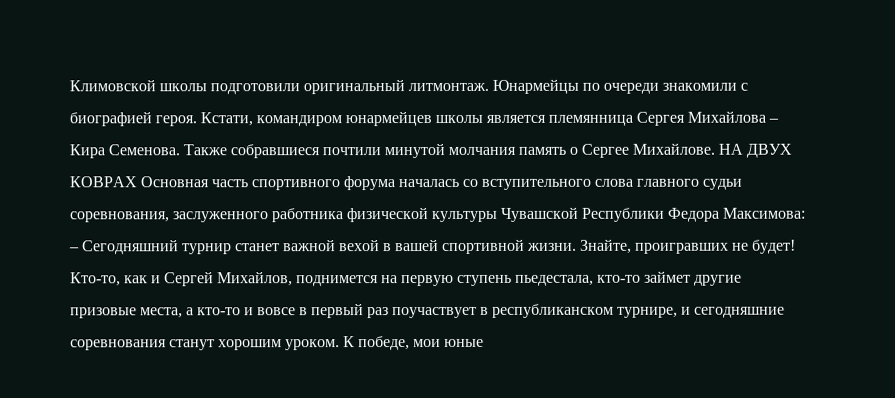Климовской школы подготовили оригинальный литмонтаж. Юнармейцы по очереди знакомили с биографией героя. Кстати, командиром юнармейцев школы является племянница Сергея Михайлова – Кира Семенова. Также собравшиеся почтили минутой молчания память о Сергее Михайлове. НА ДВУХ КОВРАХ Основная часть спортивного форума началась со вступительного слова главного судьи соревнования, заслуженного работника физической культуры Чувашской Республики Федора Максимова: – Сегодняшний турнир станет важной вехой в вашей спортивной жизни. Знайте, проигравших не будет! Кто-то, как и Сергей Михайлов, поднимется на первую ступень пьедестала, кто-то займет другие призовые места, а кто-то и вовсе в первый раз поучаствует в республиканском турнире, и сегодняшние соревнования станут хорошим уроком. К победе, мои юные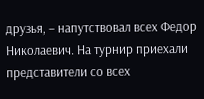друзья, – напутствовал всех Федор Николаевич. На турнир приехали представители со всех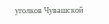уголков Чувашской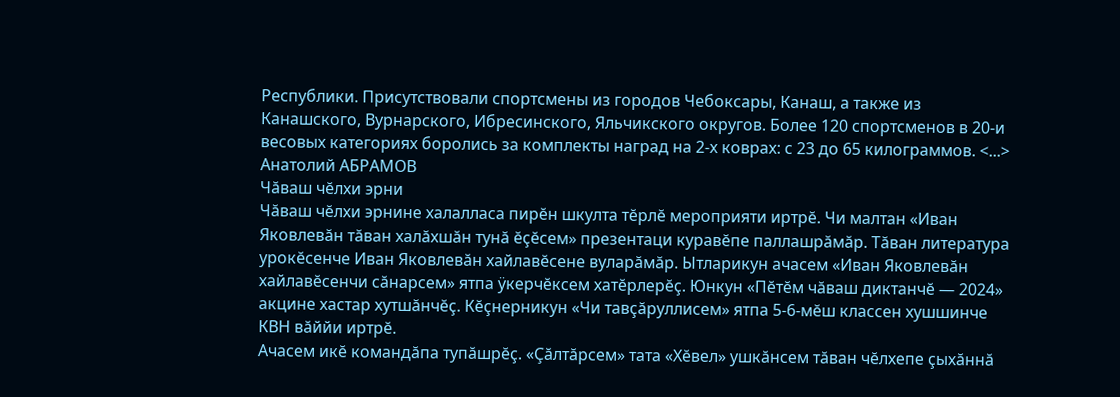Республики. Присутствовали спортсмены из городов Чебоксары, Канаш, а также из Канашского, Вурнарского, Ибресинского, Яльчикского округов. Более 120 спортсменов в 20-и весовых категориях боролись за комплекты наград на 2-х коврах: с 23 до 65 килограммов. <...>
Анатолий АБРАМОВ
Чăваш чĕлхи эрни
Чăваш чĕлхи эрнине халалласа пирĕн шкулта тĕрлĕ мероприяти иртрĕ. Чи малтан «Иван Яковлевăн тăван халăхшăн тунă ĕçĕсем» презентаци куравĕпе паллашрăмăр. Тăван литература урокĕсенче Иван Яковлевăн хайлавĕсене вуларăмăр. Ытларикун ачасем «Иван Яковлевăн хайлавĕсенчи сăнарсем» ятпа ÿкерчĕксем хатĕрлерĕç. Юнкун «Пĕтĕм чăваш диктанчĕ — 2024» акцине хастар хутшăнчĕç. Кĕçнерникун «Чи тавçăруллисем» ятпа 5-6-мĕш классен хушшинче КВН вăййи иртрĕ.
Ачасем икĕ командăпа тупăшрĕç. «Çăлтăрсем» тата «Хĕвел» ушкăнсем тăван чĕлхепе çыхăннă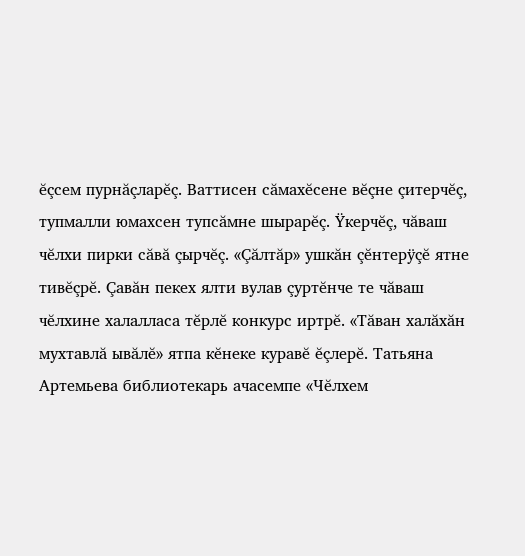ĕçсем пурнăçларĕç. Ваттисен сăмахĕсене вĕçне çитерчĕç, тупмалли юмахсен тупсăмне шырарĕç. Ÿкерчĕç, чăваш чĕлхи пирки сăвă çырчĕç. «Çăлтăр» ушкăн çĕнтерÿçĕ ятне тивĕçрĕ. Çавăн пекех ялти вулав çуртĕнче те чăваш чĕлхине халалласа тĕрлĕ конкурс иртрĕ. «Тăван халăхăн мухтавлă ывăлĕ» ятпа кĕнеке куравĕ ĕçлерĕ. Татьяна Артемьева библиотекарь ачасемпе «Чĕлхем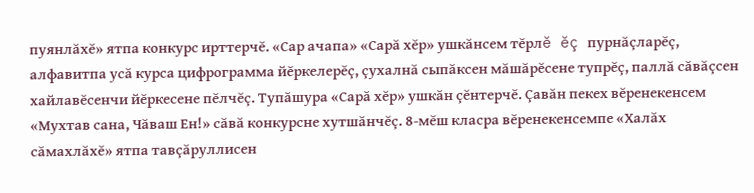пуянлăхĕ» ятпа конкурс ирттерчĕ. «Сар ачапа» «Сарă хĕр» ушкăнсем тĕрлĕ ĕç пурнăçларĕç, алфавитпа усă курса цифрограмма йĕркелерĕç, çухалнă сыпăксен мăшăрĕсене тупрĕç, паллă сăвăçсен хайлавĕсенчи йĕркесене пĕлчĕç. Тупăшура «Сарă хĕр» ушкăн çĕнтерчĕ. Çавăн пекех вĕренекенсем «Мухтав сана, Чăваш Ен!» сăвă конкурсне хутшăнчĕç. 8-мĕш класра вĕренекенсемпе «Халăх сăмахлăхĕ» ятпа тавçăруллисен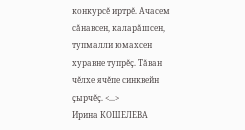конкурсĕ иртрĕ. Ачасем сăнавсен, каларăшсен, тупмалли юмахсен хуравне тупрĕç. Тăван чĕлхе ячĕпе синквейн çырчĕç. <...>
Ирина КОШЕЛЕВА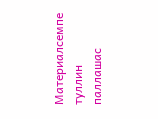Материалсемпе туллин паллашас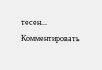тесен...
Комментировать